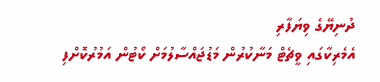ދުނިޔޭގެ ވިޔަފާރި
އެމެރިކާގައި ވީޗެޓް މަނާކުރުން މަޑުޖައްސާލުމަށް ކޯޓުން އަމުރުކޮށްފި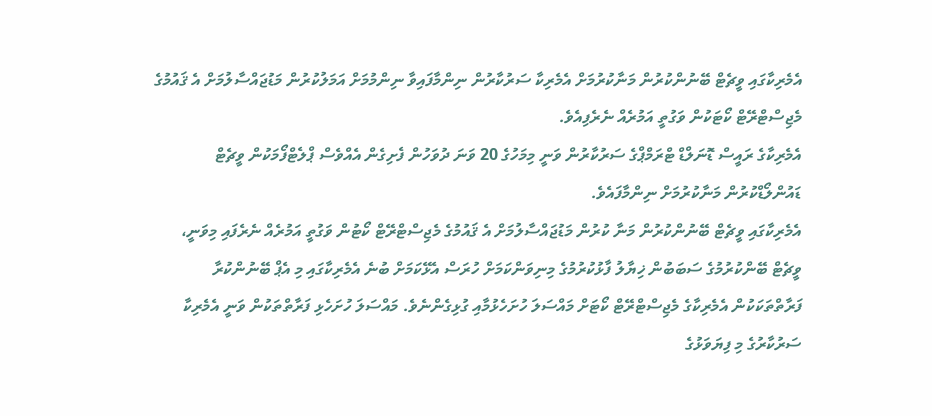އެމެރިކާގައި ވީޗެޓް ބޭނުންކުރުން މަނާކުރުމަށް އެމެރިކާ ސަރުކާރުން ނިންމާފައިވާ ނިންމުމަށް އަމަލުކުރުން މަޑުޖައްސާލުމަށް އެ ޤައުމުގެ މެޖިސްޓްރޭޓް ކޯޓަކުން ވަގުތީ އަމުރެއް ނެރެފިއެވެ.
އެމެރިކާގެ ރައީސް ޑޮނަލްޑް ޓްރަމްޕްގެ ސަރުކާރުން ވަނީ މިމަހުގެ 20 ވަނަ ދުވަހުން ފެށިގެން އެއްވެސް ޕްލެޓްފޯމަކުން ވީޗެޓް ޑައުންލޯޑްކުރުން މަނާކުރުމަށް ނިންމާފައެވެ.
އެމެރިކާގައި ވީޗެޓް ބޭނުންކުރުން މަނާ ކުރުން މަޑުޖައްސާލުމަށް އެ ޤައުމުގެ މެޖިސްޓްރޭޓް ކޯޓުން ވަގުތީ އަމުރެއް ނެރެފައި މިވަނީ، ވީޗެޓް ބޭންކުރުމުގެ ސަބަބުން ޚިޔާލު ފާޅުކުރުމުގެ މިނިވަންކަމަށް ހުރަސް އެޅޭކަމަށް ބުނެ އެމެރިކާގައި މި އެޕް ބޭނުންކުރާ ފަރާތްތަކަކުން އެމެރިކާގެ މެޖިސްޓްރޭޓް ކޯޓަށް މައްސަލަ ހުށަހެޅުމާއި ގުޅިގެންނެވެ. މައްސަލަ ހުށަހެޅި ފަރާތްތަކުން ވަނީ އެމެރިކާ ސަރުކާރުގެ މި ފިޔަވަޅުގެ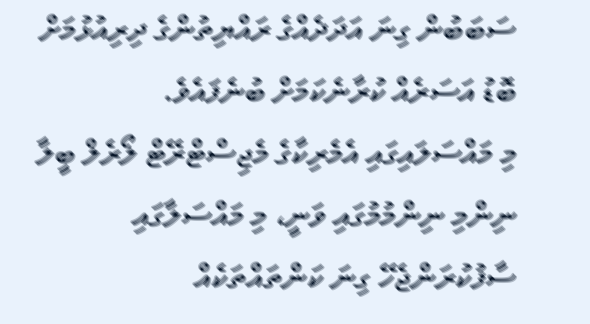ސަބަބުން ގިނަ އަދަދެއްގެ ރައްޔިތުންގެ ދިރިއުޅުމަށް ބޮޑު އަސަރެއް ކުރާނެކަމަށް ބުނެފައެވެ.
މި މައްސަލައިގައި އެމެރިކާގެ މެޖިސްޓްރޭޓް ލޯރެލް ބީލާ ނިންމި ނިންމުމުގައި ވަނީ، މި މައްސަލާގައި ސާފުކުރަންޖެހޭ ގިނަ ކަންތައްތަކެއް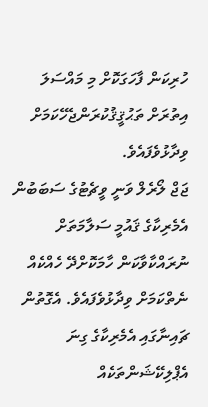ހުރިކަން ފާހަގަކޮށް މި މައްސަލަ އިތުރަށް ތަޙުޤީޤުކުރަންޖެހޭކަމަށް ވިދާޅުވެފައެވެ.
ޖަޖް ލޯރެލް ވަނީ ވީޗެޓުގެ ސަބަބުން އެމެރިކާގެ ޤައުމީ ސަލާމަތަށް ނުރައްކާވާކަން ހާމަކޮށްދޭ ހެއްކެއް ނެތްކަމަށް ވިދާޅުވެފައެވެ. އެގޮތުން ޗައިނާގައި އެމެރިކާގެ ގިނަ އެޕްލިކޭޝަންތަކެއް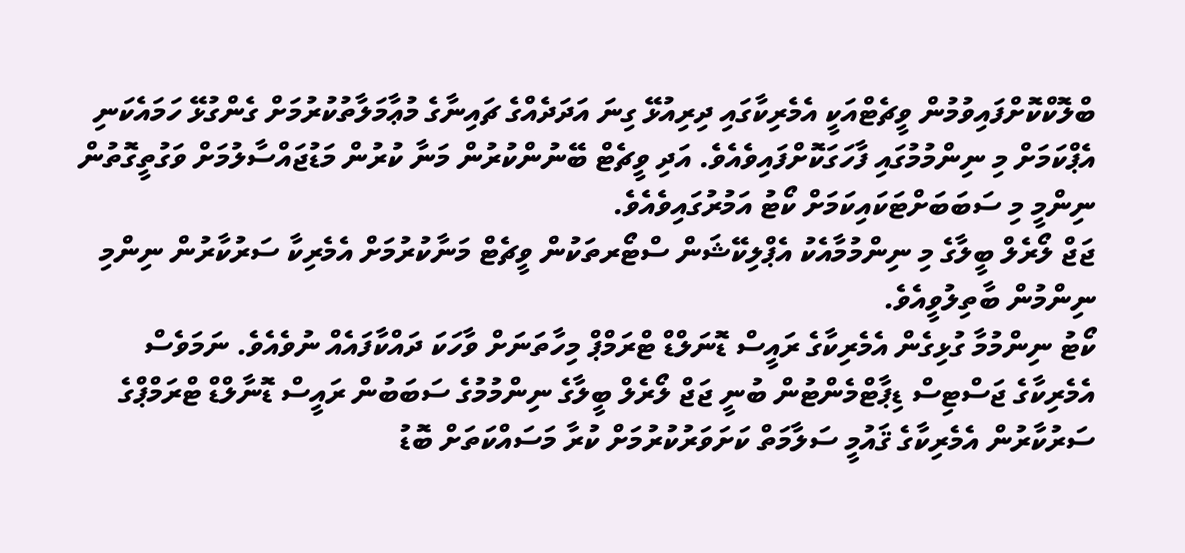ބްލޮކްކޮށްފައިވުމުން ވީޗެޓްއަކީ އެމެރިކާގައި ދިރިއުޅޭ ގިނަ އަދަދެއްގެ ޗައިނާގެ މުޢާމަލާތުކުރުމަށް ގެންގުޅޭ ހަމައެކަނި އެޕްކަމަށް މި ނިންމުމުގައި ފާހަގަކޮށްފައިވެއެވެ. އަދި ވީޗެޓް ބޭނުންކުރުން މަނާ ކުރުން މަޑުޖައްސާލުމަށް ވަގުތީގޮތުން ނިންމީ މި ސަބަބަށްޓަކައިކަމަށް ކޯޓު އަމުރުގައިވެއެވެ.
ޖަޖް ލޯރެލް ބީލާގެ މި ނިންމުމާއެކު އެޕްލިކޭޝަން ސްޓޯރތަކުން ވީޗެޓް މަނާކުރުމަށް އެމެރިކާ ސަރުކާރުން ނިންމި ނިންމުން ބާތިލުވީއެވެ.
ކޯޓު ނިންމުމާ ގުޅިގެން އެމެރިކާގެ ރައީސް ޑޮނަލްޑް ޓްރަމްޕް މިހާތަނަށް ވާހަކަ ދައްކާފައެއް ނުވެއެވެ. ނަމަވެސް އެމެރިކާގެ ޖަސްޓިސް ޑިޕާޓްމެންޓުން ބުނީ ޖަޖް ލޯރެލް ބީލާގެ ނިންމުމުގެ ސަބަބުން ރައީސް ޑޮނާލްޑް ޓްރަމްޕްގެ ސަރުކާރުން އެމެރިކާގެ ޤައުމީ ސަލާމަތް ކަށަވަރުކުރުމަށް ކުރާ މަސައްކަތަށް ބޮޑު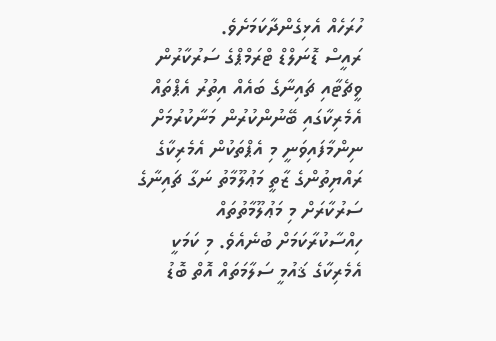ހުރަހެއް އެޅިގެންދާކަމަށެވެ.
ރައީސް ޑޮނަލްޑް ޓްރަމްޕްގެ ސަރުކާރުން ވީޗެޓާއި ޗައިނާގެ ބައެއް އިތުރު އެޕްތައް އެމެރިކާގައި ބޭނުންކުރުން މަނާކުރުމަށް ނިންމާފައިވަނީ މި އެޕްތަކުން އެމެރިކާގެ ރައްޔިތުންގެ ޒާތީ މަޢުލޫމާތު ނަގާ ޗައިނާގެ ސަރުކާރަށް މި މަޢުލޫމާތުތައް ހިއްސާކުރާކަމަށް ބުނެއެވެ. މި ކަމަކީ އެމެރިކާގެ ޤައުމީ ސަލާމަތައް އޮތް ބޮޑު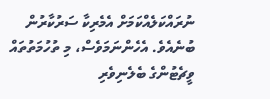ނުރައްކަލެއްކަމަށް އެމެރިކާ ސަރުކާރުން ބުނެއެވެ. އެހެންނަމަވެސް، މި ތުހުމަތުތައް ވީޗެޓުންގެ ބެލެނިވެރި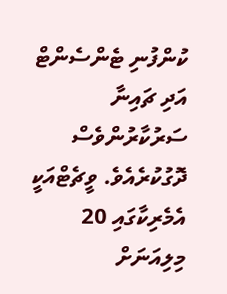ކުންފުނި ޓެންސެންޓް އަދި ޗައިނާ ސަރުކާރުންވެސް ދޮގުކުރެއެވެ. ވީޗެޓްއަކީ އެމެރިކާގައި 20 މިލިއަނަށް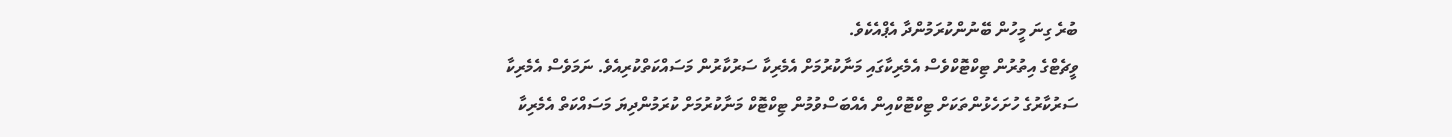ބުރެ ގިނަ މީހުން ބޭނުންކުރަމުންދާ އެޕްއެކެވެ.
ވީޗެޓްގެ އިތުރުން ޓިކްޓޮކްވެސް އެމެރިކާގައި މަނާކުރުމަށް އެމެރިކާ ސަރުކާރުން މަސައްކަތްކުރިއެވެ. ނަމަވެސް އެމެރިކާ ސަރުކާރުގެ ހުށަހެޅުންތަކަށް ޓިކްޓޮކްއިން އެއްބަސްވުމުން ޓިކްޓޮކް މަނާކުރުމަށް ކުރަމުންދިޔަ މަސައްކަތް އެމެރިކާ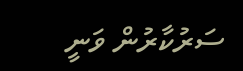ސަރުކާރުން ވަނީ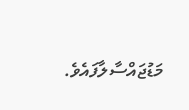މަޑުޖައްސާލާފައެވެ.